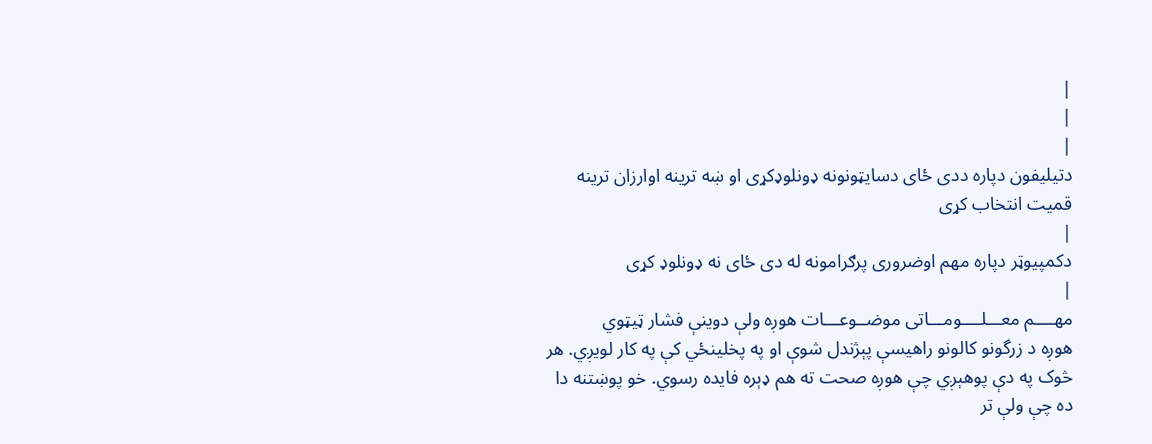|
|
|
دتیلیفون دپاره ددی ځای دسایټونونه ډونلوډکړی او ښه ترینه اوارزان ترینه قمیت انتخاب کړی
|
دکمپیوټر دپاره مهم اوضروری پرګرامونه له دی ځای نه ډونلوډ کړی
|
مهــــم معـــلــــومـــاتی موضــوعـــات هوږه ولې دوینې فشار ټيټوي
هوږه د زرگونو کالونو راهيسې پېژندل شوې او په پخلينځي کې په کار لويږي. هر څوک په دې پوهېږي چې هوږه صحت ته هم ډېره فايده رسوي. خو پوښتنه دا ده چې ولې تر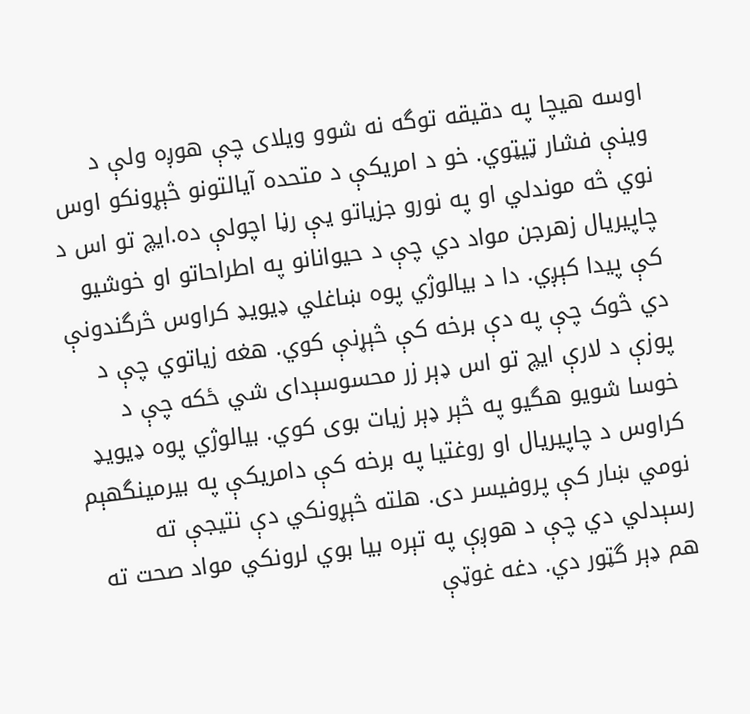اوسه هيچا په دقيقه توگه نه شوو ويلای چې هوږه ولې د وينې فشار ټيټوي. خو د امريکې د متحده آيالتونو څېړونکو اوس نوي څه موندلي او په نورو جزياتو يې رڼا اچولې ده.ايچ تو اس د چاپيريال زهرجن مواد دي چې د حيوانانو په اطراحاتو او خوشيو کې پيدا کېږي. دا د بيالوژي پوه ښاغلي ډيويډ کراوس څرگندونې دي څوک چې په دې برخه کې څېړنې کوي. هغه زياتوي چې د پوزې د لارې ايچ تو اس ډېر زر محسوسېدای شي ځکه چې د خوسا شويو هگيو په څېر ډېر زيات بوی کوي. بيالوژي پوه ډيويډ کراوس د چاپيريال او روغتيا په برخه کې دامريکې په بيرمينگهېم نومي ښار کې پروفيسر دی. هلته څېړونکي دې نتيجې ته رسېدلي دي چې د هوږې په تېره بيا بوي لرونکي مواد صحت ته هم ډېر گټور دي. دغه غوټې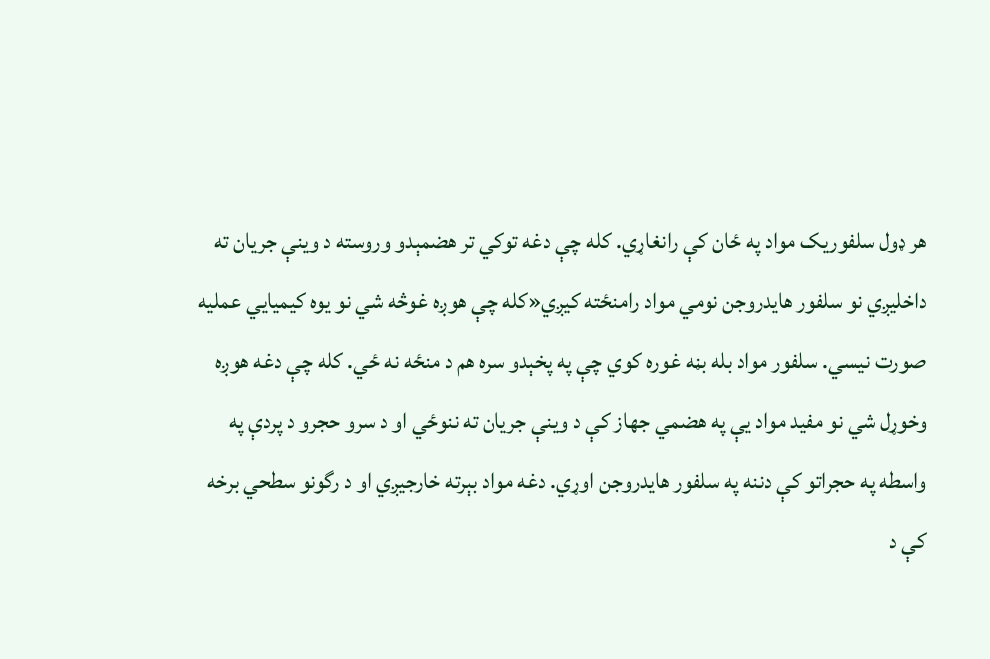هر ډول سلفوريک مواد په ځان کې رانغاړي. کله چې دغه توکي تر هضمېدو وروسته د وينې جريان ته داخليږي نو سلفور هايدروجن نومي مواد رامنځته کيږي«کله چې هوږه غوڅه شي نو يوه کيميايي عمليه صورت نيسي. سلفور مواد بله بڼه غوره کوي چې په پخېدو سره هم د منځه نه ځي. کله چې دغه هوږه وخوړل شي نو مفيد مواد يې په هضمي جهاز کې د وينې جريان ته ننوځي او د سرو حجرو د پردې په واسطه په حجراتو کې دننه په سلفور هايدروجن اوړي. دغه مواد بېرته خارجيږي او د رگونو سطحي برخه کې د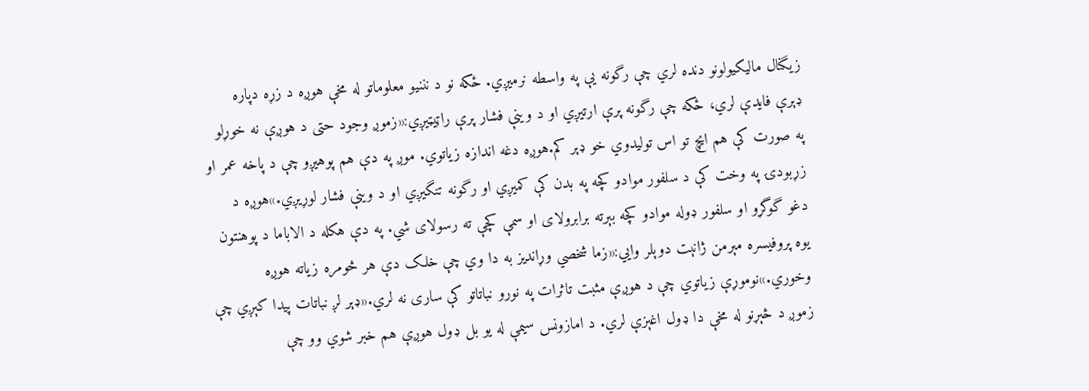زيگنال ماليکيولونو دنده لري چې رگونه يې په واسطه نرميږي. ځکه نو د نننيو معلوماتو له مخې هوږه د زړه دپاره ډېرې فايدې لري، ځکه چې رگونه پرې ارتيږي او د وينې فشار پرې راټيټيږي:«زموږ وجود حتی د هوږې نه خوړلو په صورت کې هم ايچ تو اس توليدوي خو ډېر کم.هوږه دغه اندازه زياتوي. موږ په دې هم پوهيږو چې د پاخه عمر او زړبودۍ په وخت کې د سلفور موادو کچه په بدن کې کميږي او رگونه تنگيږي او د وينې فشار لوړيږي.»هوږه د دغو گوگړو او سلفور ډوله موادو کچه بېرته برابرولای او سمې کچې ته رسولای شي. په دې هکله د الاباما د پوهنتون يوه پروفيسره مېرمن ژانېت دوېلر وايي:«زما شخصي وړانديز به دا وي چې خلک دې هر څومره زياته هوږه وخوري.»نوموړې زياتوي چې د هوږې مثبت تاثرات په نورو نباتاتو کې ساری نه لري.«ډېر لږ نباتات پيدا کېږي چې زموږ د څېړنو له مخې دا ډول اغېزې لري. د امازونس سيمې له يو بل ډول هوږې هم خبر شوي وو چې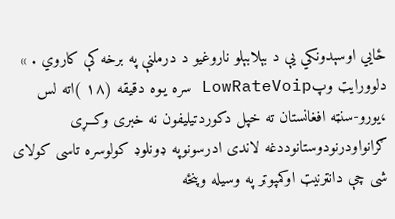ځايي اوسېدونکي يې د بېلابېلو ناروغيو د درملنې په برخه کې کاروي . »
دلوورایټ وپLowRateVoip سره یـوه دقیقه (۱۸ )اته لس ،یورو-سنټه افغانستان ته خپل دکوردتیلیفون نه خبری وکــړی ګرانواودرنودوستانوددغه لاندی ادرسونوپه ډونلوډ کولوسره تاسی کولای شی چې دانټرنیټ اوکمپوټر په وسیله وپنځه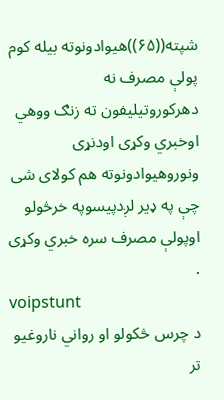شپته((۶۵))هیوادونوته بیله کوم پولې مصرف نه دهرکوروتیلیفون ته زنګ ووهي اوخبري وکړی اودنړی ونوروهیوادونوته هم کولای شی چې په ډیر لږدپیسوپه خرڅولو اوپولې مصرف سره خبري وکړی .
voipstunt
د چرس څکولو او رواني ناروغيو تر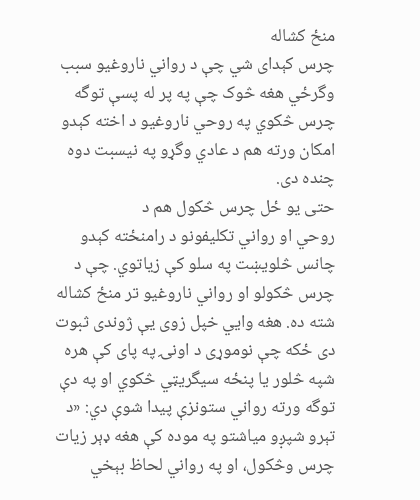منځ کشاله
چرس کېدای شي چې د رواني ناروغيو سبب وگرځي هغه څوک چې په پر له پسې توگه چرس څکوي په روحي ناروغيو د اخته کېدو امکان ورته هم د عادي وگړو په نيسبت دوه چنده دی.
حتی يو ځل چرس څکول هم د
روحي او رواني تکليفونو د رامنځته کېدو چانس څلويښت په سلو کې زياتوي. چې د چرس څکولو او رواني ناروغيو تر منځ کشاله شته ده. هغه وايي خپل زوی يې ژوندی ثبوت دی ځکه چې نوموړی د اونۍ په پای کې هره شپه څلور يا پنځه سيگريټي څکوي او په دې توگه ورته رواني ستونزې پيدا شوې دي: «د تېرو شپږو مياشتو په موده کې هغه ډېر زيات چرس وڅکول، او په رواني لحاظ بېخي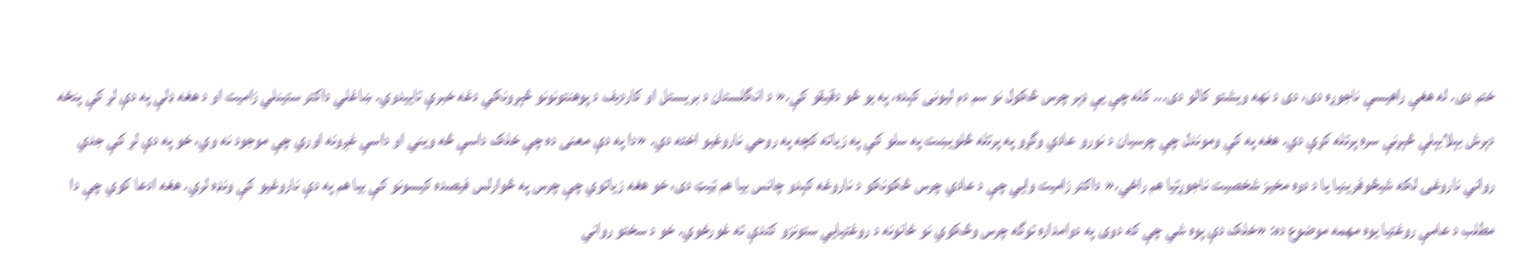ختم دی. له هغې راهيسې ناجوړه دی، دی د نهه ويشتو کالو دی... کله چې يې ډېر چرس څکول نو سم دم ليونی کېده، په يو څو دقيقو کې.« د انگلستان د بريستل او کارديف د پوهنتونونو څېړونکي دغه خبرې تاييدوي. ښاغلي داکتر ستينلي زاميت او د هغه ډلې په دې لړ کې پنځه دېرش بېلابېلې څېړنې سره پرتله کړې دي. هغه په کې وموندل چې چرسيان د نورو عادي وگړو په پرتله څلويښت په سلو کې په زياته کچه په روحي ناروغيو اخته دي. «دا په دې معنی ده چې خلک داسې څه ويني او داسې غږونه اوري چې موجود نه وي، خو په دې لړ کې جدي رواني ناروغۍ لکه شيڅوفرينيا يا د دوه مخيز شخصيت ناجوړتيا هم راځي.« داکتر زاميت وايي چې د عادي چرس څکونکو د ناروغه کېدو چانس بيا هم ټيټ دی، خو هغه زياتوي چې چرس په څوارلس فيصده کيسونو کې بيا هم په دې ناروغيو کې ونډه لري. هغه ادعا کوي چې دا مطلب د عامې روغتيا يوه مهمه موضوع ده: «خلک دې پوه شي چې که دوی په دوامداره توگه چرس وڅکوي نو ځانونه د روغتيايي ستونزو کندې ته غورځوي. خو د سختو رواني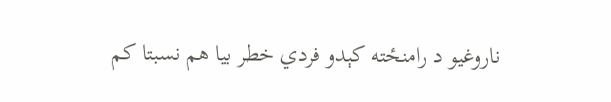ناروغيو د رامنځته کېدو فردي خطر بيا هم نسبتا کم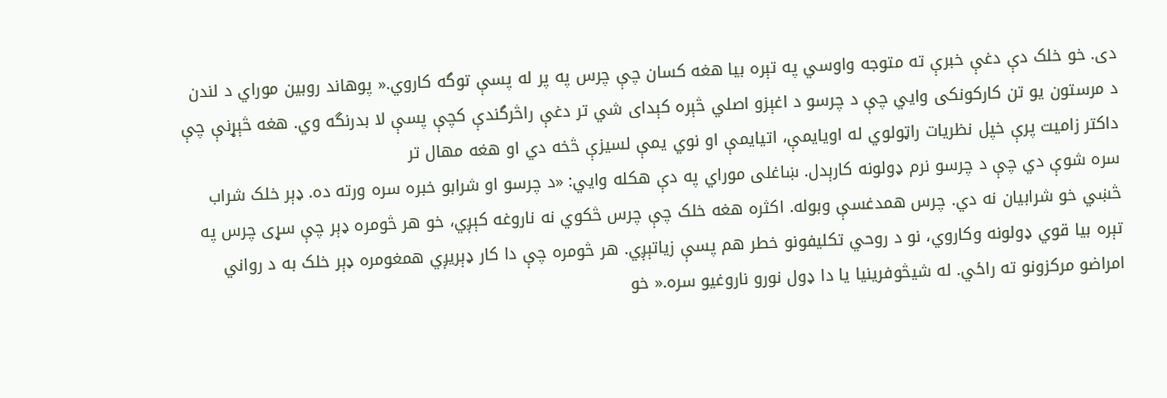دی. خو خلک دې دغې خبرې ته متوجه واوسي په تېره بيا هغه کسان چې چرس په پر له پسې توگه کاروي.« پوهاند روبين موراي د لندن د مرستون يو تن کارکونکی وايي چې د چرسو د اغېزو اصلي څېره کېدای شي تر دغې راڅرگندې کچې پسې لا بدرنگه وي. هغه څېړنې چې داکتر زاميت پرې خپل نظريات راټولوي له اويايمې، اتيايمې او نوي يمې لسيزې څخه دي او هغه مهال تر
سره شوې دي چې د چرسو نرم ډولونه کارېدل. ښاغلی موراي په دې هکله وايي: «د چرسو او شرابو خبره سره ورته ده. ډېر خلک شراب څښي خو شرابيان نه دي. چرس همدغسې وبوله. اکثره هغه خلک چې چرس څکوي نه ناروغه کېږي، خو هر څومره ډېر چې سړی چرس په تېره بيا قوي ډولونه وکاروي، نو د روحي تکليفونو خطر هم پسې زياتېږي. هر څومره چې دا کار ډېريږي همغومره ډېر خلک به د رواني امراضو مرکزونو ته راځي. له شيڅوفرينيا يا دا ډول نورو ناروغيو سره.« خو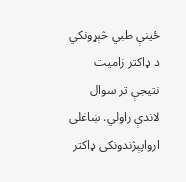ځينې طبي څېړونکي د ډاکتر زاميت نتيجې تر سوال لاندې راولي. ښاغلی ارواپېژندونکی ډاکتر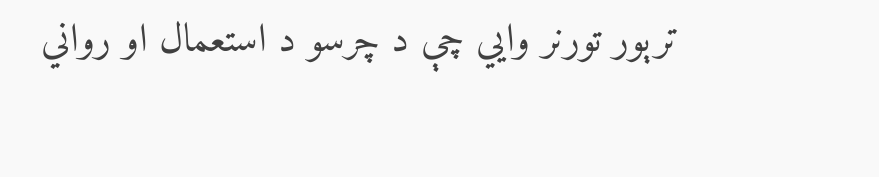ترېور تورنر وايي چې د چرسو د استعمال او رواني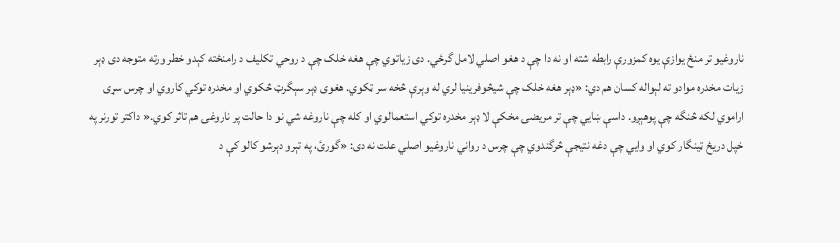ناروغيو تر منځ يوازې يوه کمزورې رابطه شته او نه دا چې د هغو اصلي لامل گرځي. دی زياتوي چې هغه خلک چې د روحي تکليف د رامنځته کېدو خطر ورته متوجه دی ډېر زيات مخدره موادو ته لېواله کسان هم دي: «ډېر هغه خلک چې شيڅوفرينيا لري له وېرې څخه سر ټکوي. هغوی ډېر سېگرټ څکوي او مخدره توکي کاروي او چرس سړی اراموي لکه څنگه چې پوهېږو. داسې ښايي چې تر مريضۍ مخکې لا ډېر مخدره توکي استعمالوي او کله چې ناروغه شي نو دا حالت پر ناروغۍ هم تاثر کوي.« داکتر تورنر په خپل دريځ ټينگار کوي او وايي چې دغه نتيجې څرگندوي چې چرس د رواني ناروغيو اصلي علت نه دی: «گورئ، په تېرو دېرشو کالو کې د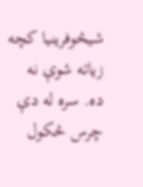شيڅوفرينيا کچه زياته شوې نه ده. سره له دې چرس څکول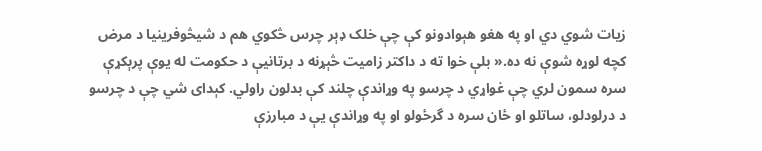زيات شوي دي او په هغو هېوادونو کې چې خلک ډېر چرس څکوي هم د شيڅوفرينيا د مرض کچه لوړه شوې نه ده.« بلې خوا ته د داکتر زاميت څېړنه د برتانيې د حکومت له يوې پرېکړې سره سمون لري چې غواړي د چرسو په وړاندې چلند کې بدلون راولي. کېدای شي چې د چرسو د درلودلو، ساتلو او ځان سره د گرځولو او په وړاندې يې د مبارزې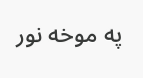په موخه نور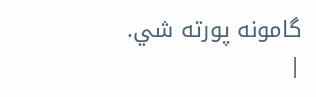گامونه پورته شي.
|